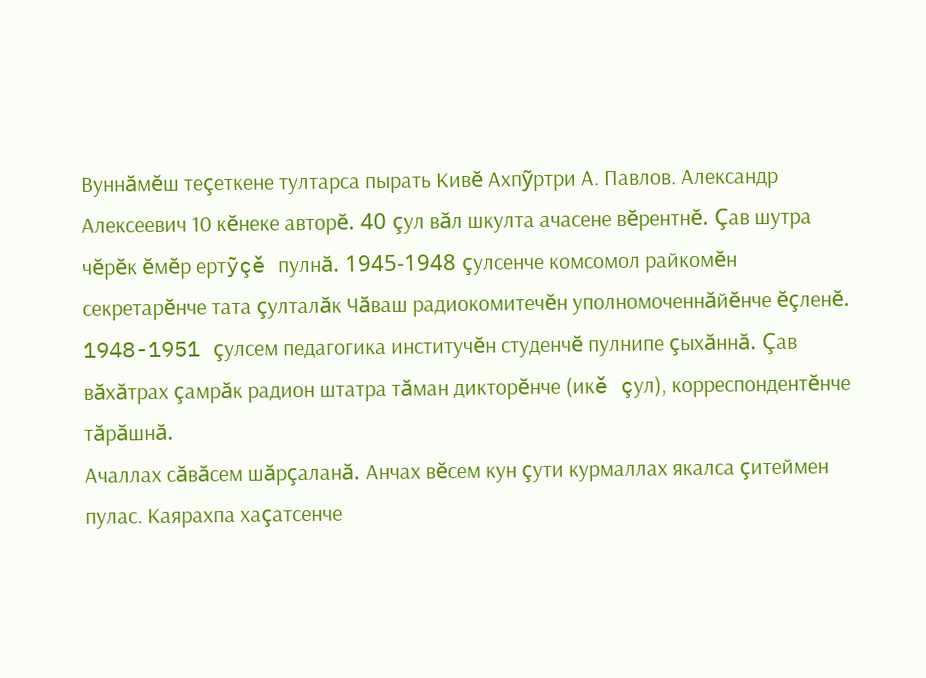Вуннăмĕш теçеткене тултарса пырать Кивĕ Ахпỹртри А. Павлов. Александр Алексеевич 10 кĕнеке авторĕ. 40 çул вăл шкулта ачасене вĕрентнĕ. Çав шутра чĕрĕк ĕмĕр ертỹçĕ пулнă. 1945-1948 çулсенче комсомол райкомĕн секретарĕнче тата çулталăк Чăваш радиокомитечĕн уполномоченнăйĕнче ĕçленĕ. 1948-1951 çулсем педагогика институчĕн студенчĕ пулнипе çыхăннă. Çав вăхăтрах çамрăк радион штатра тăман дикторĕнче (икĕ çул), корреспондентĕнче тăрăшнă.
Ачаллах сăвăсем шăрçаланă. Анчах вĕсем кун çути курмаллах якалса çитеймен пулас. Каярахпа хаçатсенче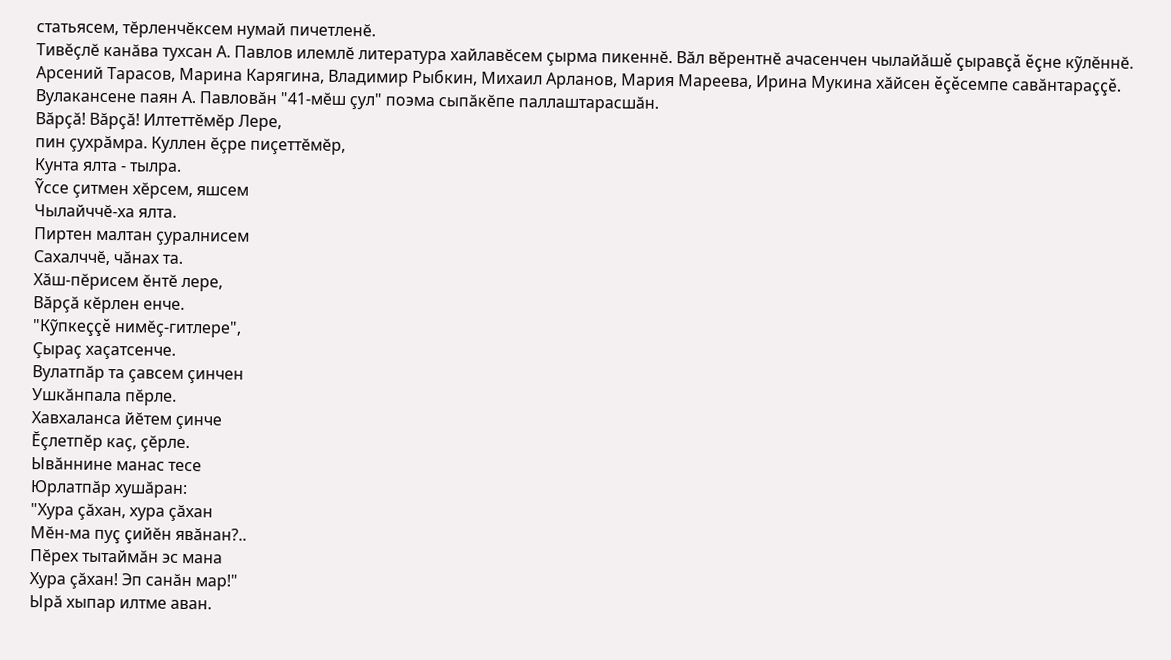статьясем, тĕрленчĕксем нумай пичетленĕ.
Тивĕçлĕ канăва тухсан А. Павлов илемлĕ литература хайлавĕсем çырма пикеннĕ. Вăл вĕрентнĕ ачасенчен чылайăшĕ çыравçă ĕçне кỹлĕннĕ. Арсений Тарасов, Марина Карягина, Владимир Рыбкин, Михаил Арланов, Мария Мареева, Ирина Мукина хăйсен ĕçĕсемпе савăнтараççĕ. Вулакансене паян А. Павловăн "41-мĕш çул" поэма сыпăкĕпе паллаштарасшăн.
Вăрçă! Вăрçă! Илтеттĕмĕр Лере,
пин çухрăмра. Куллен ĕçре пиçеттĕмĕр,
Кунта ялта - тылра.
Ỹссе çитмен хĕрсем, яшсем
Чылайччĕ-ха ялта.
Пиртен малтан çуралнисем
Сахалччĕ, чăнах та.
Хăш-пĕрисем ĕнтĕ лере,
Вăрçă кĕрлен енче.
"Кỹпкеççĕ нимĕç-гитлере",
Çыраç хаçатсенче.
Вулатпăр та çавсем çинчен
Ушкăнпала пĕрле.
Хавхаланса йĕтем çинче
Ĕçлетпĕр каç, çĕрле.
Ывăннине манас тесе
Юрлатпăр хушăран:
"Хура çăхан, хура çăхан
Мĕн-ма пуç çийĕн явăнан?..
Пĕрех тытаймăн эс мана
Хура çăхан! Эп санăн мар!"
Ырă хыпар илтме аван.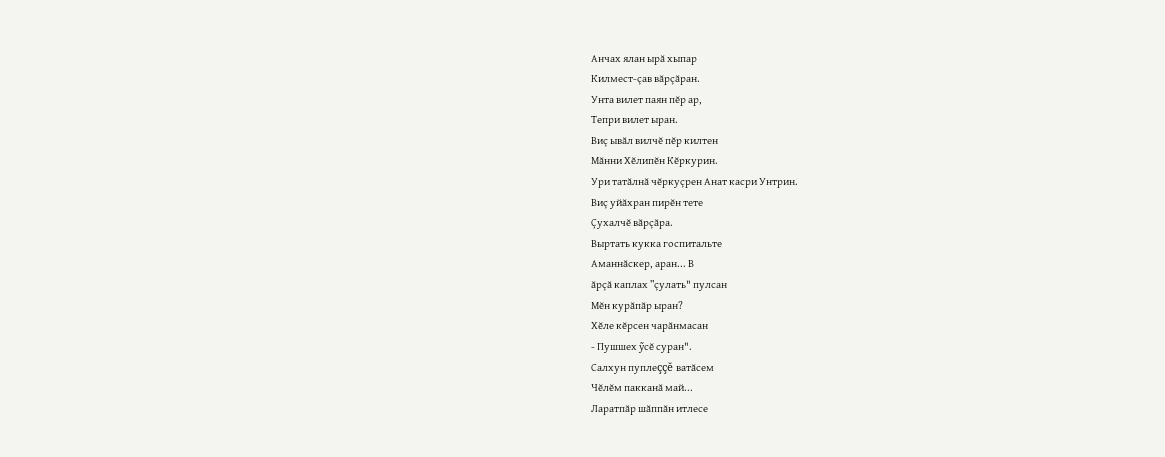Анчах ялан ырă хыпар
Килмест-çав вăрçăран.
Унта вилет паян пĕр ар,
Тепри вилет ыран.
Виç ывăл вилчĕ пĕр килтен
Мăнни Хĕлипĕн Кĕркурин.
Ури татăлнă чĕркуçрен Анат касри Унтрин.
Виç уйăхран пирĕн тете
Çухалчĕ вăрçăра.
Выртать кукка госпитальте
Аманнăскер, аран... В
ăрçă каплах "çулать" пулсан
Мĕн курăпăр ыран?
Хĕле кĕрсен чарăнмасан
- Пушшех ỹсĕ суран".
Салхун пуплеççĕ ватăсем
Чĕлĕм пакканă май...
Ларатпăр шăппăн итлесе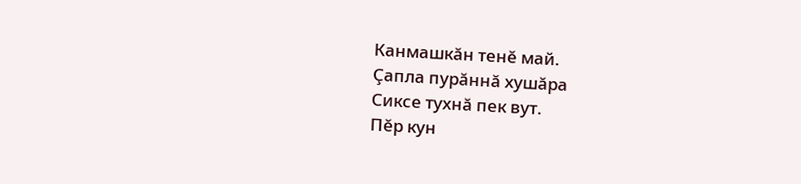Канмашкăн тенĕ май.
Çапла пурăннă хушăра
Сиксе тухнă пек вут.
Пĕр кун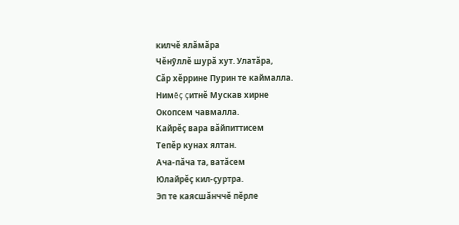килчĕ ялăмăра
Чĕнỹллĕ шурă хут. Улатăра,
Сăр хĕррине Пурин те каймалла.
Нимĕç çитнĕ Мускав хирне
Окопсем чавмалла.
Кайрĕç вара вăйпиттисем
Тепĕр кунах ялтан.
Ача-пăча та, ватăсем
Юлайрĕç кил-çуртра.
Эп те каясшăнччĕ пĕрле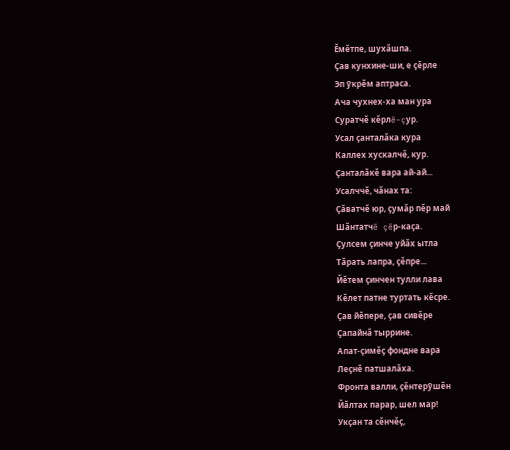Ĕмĕтпе, шухăшпа.
Çав кунхине-ши, е çĕрле
Эп ỹкрĕм аптраса.
Ача чухнех-ха ман ура
Суратчĕ кĕрлĕ-çур.
Усал çанталăка кура
Каллех хускалчĕ, кур.
Çанталăкĕ вара ай-ай...
Усалччĕ, чăнах та:
Çăватчĕ юр, çумăр пĕр май
Шăнтатчĕ çĕр-каçа.
Çулсем çинче уйăх ытла
Тăрать лапра, çĕпре...
Йĕтем çинчен тулли лава
Кĕлет патне туртать кĕсре.
Çав йĕпере, çав сивĕре
Çапайнă тыррине.
Апат-çимĕç фондне вара
Леçнĕ патшалăха.
Фронта валли, çĕнтерỹшĕн
Йăлтах парар, шел мар!
Укçан та сĕнчĕç,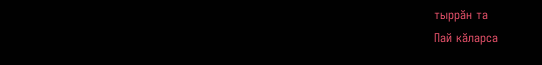тыррăн та
Пай кăларса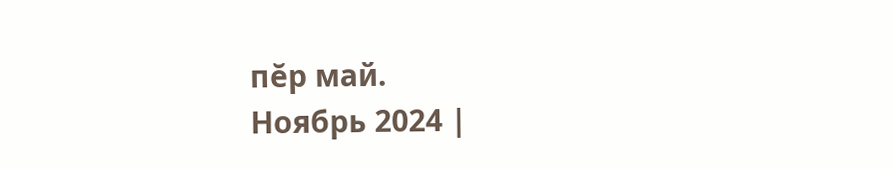пĕр май.
Ноябрь 2024 |